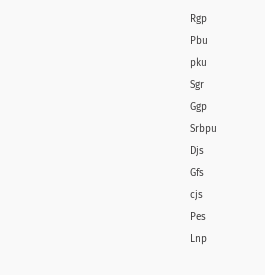Rgp
Pbu
pku
Sgr
Ggp
Srbpu
Djs
Gfs
cjs
Pes
Lnp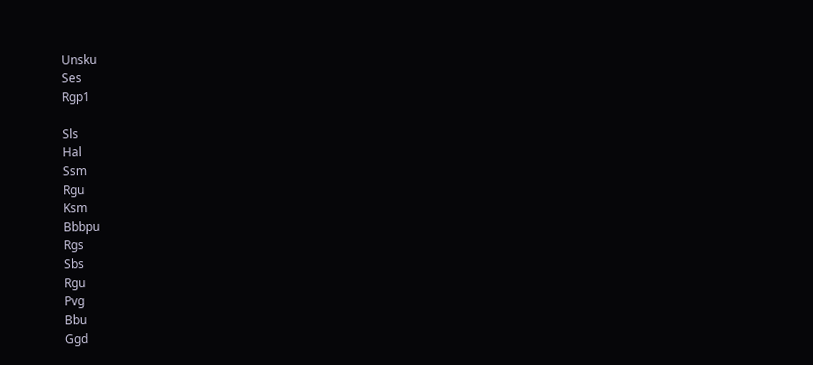Unsku
Ses
Rgp1

Sls
Hal
Ssm
Rgu
Ksm
Bbbpu
Rgs
Sbs
Rgu
Pvg
Bbu
Ggd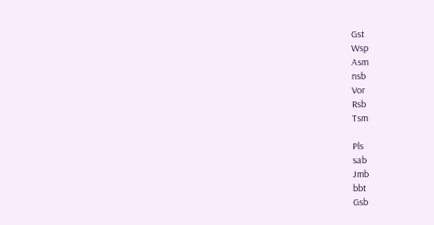Gst
Wsp
Asm
nsb
Vor
Rsb
Tsm

Pls
sab
Jmb
bbt
Gsb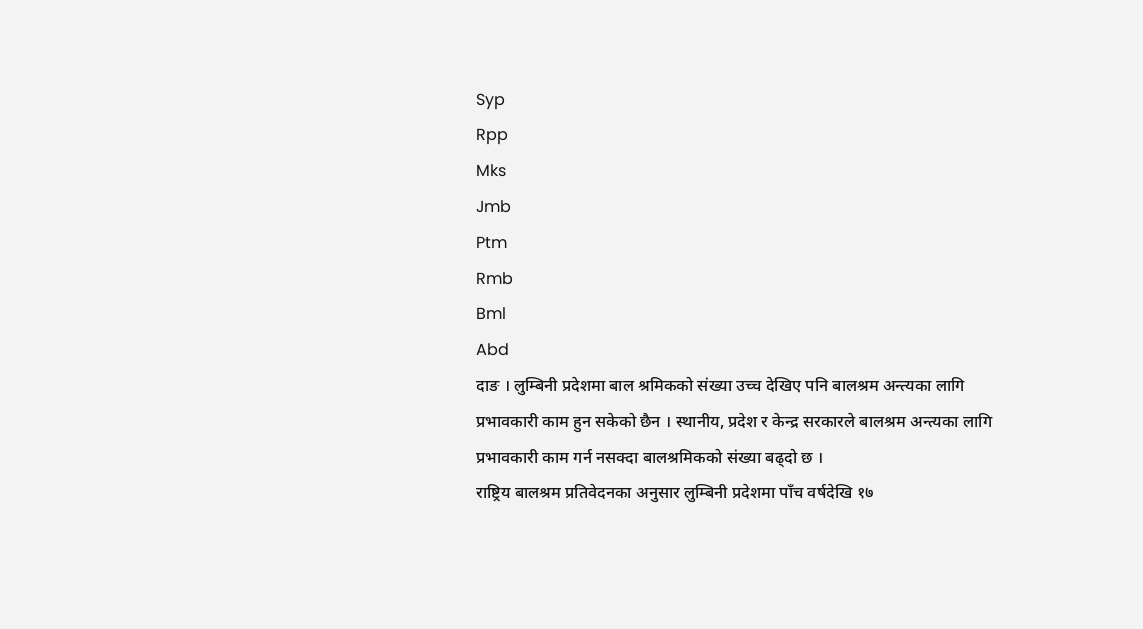Syp
Rpp
Mks
Jmb
Ptm
Rmb
Bml
Abd
दाङ । लुम्बिनी प्रदेशमा बाल श्रमिकको संख्या उच्च देखिए पनि बालश्रम अन्त्यका लागि प्रभावकारी काम हुन सकेको छैन । स्थानीय, प्रदेश र केन्द्र सरकारले बालश्रम अन्त्यका लागि प्रभावकारी काम गर्न नसक्दा बालश्रमिकको संख्या बढ्दो छ ।
राष्ट्रिय बालश्रम प्रतिवेदनका अनुसार लुम्बिनी प्रदेशमा पाँच वर्षदेखि १७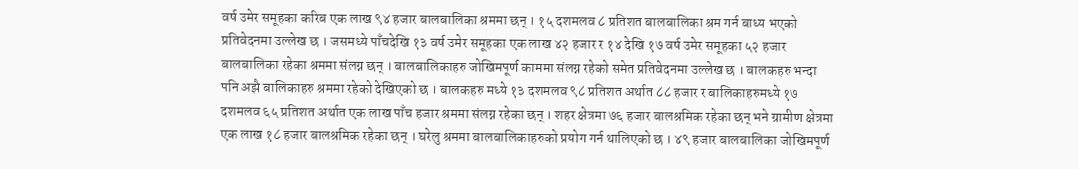वर्ष उमेर समूहका करिब एक लाख ९४ हजार बालबालिका श्रममा छन् । १५ दशमलव ८ प्रतिशत बालबालिका श्रम गर्न बाध्य भएको प्रतिवेदनमा उल्लेख छ । जसमध्ये पाँचदेखि १३ वर्ष उमेर समूहका एक लाख ४२ हजार र १४ देखि १७ वर्ष उमेर समूहका ५२ हजार बालबालिका रहेका श्रममा संलग्न छन् । बालबालिकाहरु जोखिमपूर्ण काममा संलग्न रहेको समेत प्रतिवेदनमा उल्लेख छ । बालकहरु भन्दा पनि अझै बालिकाहरु श्रममा रहेको देखिएको छ । बालकहरु मध्ये १३ दशमलव ९८ प्रतिशत अर्थात ८८ हजार र बालिकाहरुमध्ये १७ दशमलव ६५ प्रतिशत अर्थात एक लाख पाँच हजार श्रममा संलग्न रहेका छन् । शहर क्षेत्रमा ७६ हजार बालश्रमिक रहेका छन् भने ग्रामीण क्षेत्रमा एक लाख १८ हजार बालश्रमिक रहेका छन् । घरेलु श्रममा बालबालिकाहरुको प्रयोग गर्न थालिएको छ । ४९ हजार बालबालिका जोखिमपूर्ण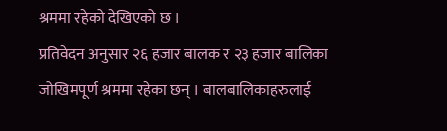श्रममा रहेको देखिएको छ ।
प्रतिवेदन अनुसार २६ हजार बालक र २३ हजार बालिका जोखिमपूर्ण श्रममा रहेका छन् । बालबालिकाहरुलाई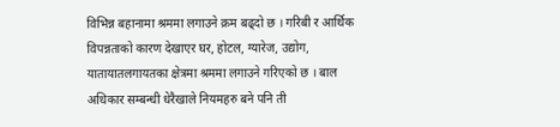विभिन्न बहानामा श्रममा लगाउने क्रम बढ्दो छ । गरिबी र आर्थिक विपन्नताको कारण देखाएर घर, होटल, ग्यारेज, उद्योग, यातायातलगायतका क्षेत्रमा श्रममा लगाउने गरिएको छ । बाल अधिकार सम्बन्धी धेरैखाले नियमहरु बने पनि ती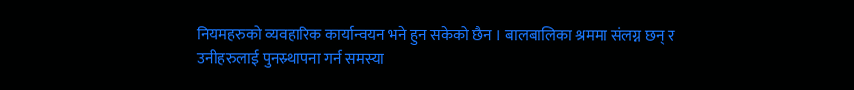नियमहरुको व्यवहारिक कार्यान्वयन भने हुन सकेको छैन । बालबालिका श्रममा संलग्न छन् र उनीहरुलाई पुनस्र्थापना गर्न समस्या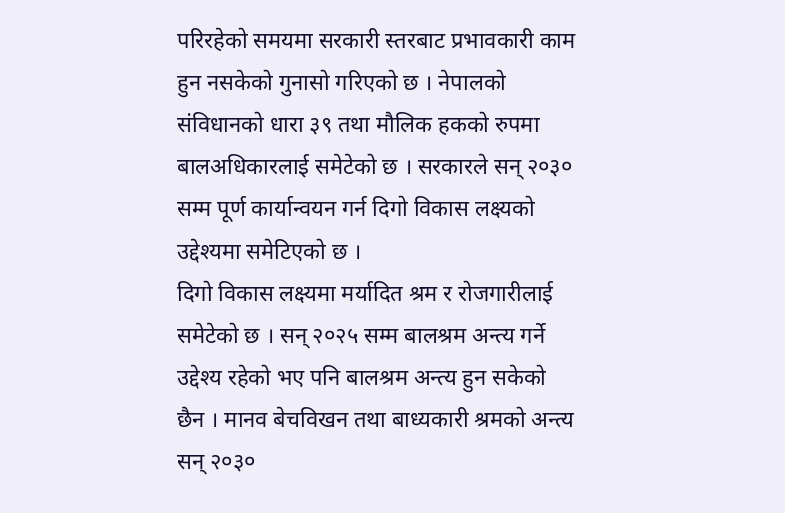परिरहेको समयमा सरकारी स्तरबाट प्रभावकारी काम हुन नसकेको गुनासो गरिएको छ । नेपालको संविधानको धारा ३९ तथा मौलिक हकको रुपमा बालअधिकारलाई समेटेको छ । सरकारले सन् २०३० सम्म पूर्ण कार्यान्वयन गर्न दिगो विकास लक्ष्यको उद्देश्यमा समेटिएको छ ।
दिगो विकास लक्ष्यमा मर्यादित श्रम र रोजगारीलाई समेटेको छ । सन् २०२५ सम्म बालश्रम अन्त्य गर्ने उद्देश्य रहेको भए पनि बालश्रम अन्त्य हुन सकेको छैन । मानव बेचविखन तथा बाध्यकारी श्रमको अन्त्य सन् २०३०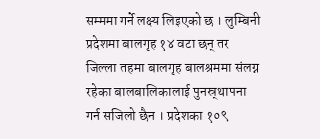सम्ममा गर्ने लक्ष्य लिइएको छ । लुम्बिनी प्रदेशमा बालगृह १४ वटा छन् तर जिल्ला तहमा बालगृह बालश्रममा संलग्न रहेका बालबालिकालाई पुनस्र्थापना गर्न सजिलो छैन । प्रदेशका १०९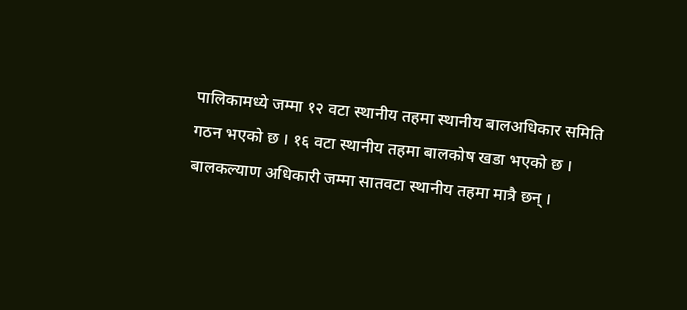पालिकामध्ये जम्मा १२ वटा स्थानीय तहमा स्थानीय बालअधिकार समिति गठन भएको छ । १६ वटा स्थानीय तहमा बालकोष खडा भएको छ । बालकल्याण अधिकारी जम्मा सातवटा स्थानीय तहमा मात्रै छन् ।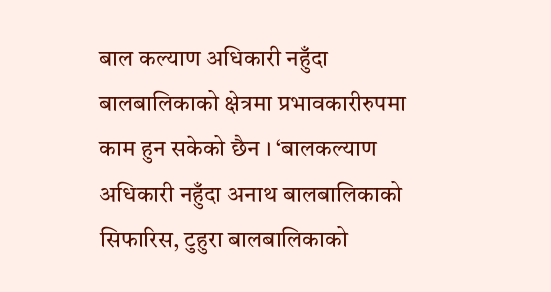बाल कल्याण अधिकारी नहुँदा बालबालिकाको क्षेत्रमा प्रभावकारीरुपमा काम हुन सकेको छैन । ‘बालकल्याण अधिकारी नहुँदा अनाथ बालबालिकाको सिफारिस, टुहुरा बालबालिकाको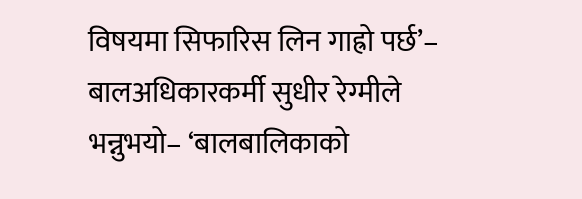विषयमा सिफारिस लिन गाह्रो पर्छ’– बालअधिकारकर्मी सुधीर रेग्मीले भन्नुभयो– ‘बालबालिकाको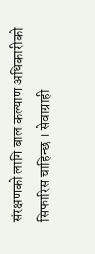संरक्षणको लागि बाल कल्याण अधिकारीको सिफारिस चाहिन्छ । सेवाग्राही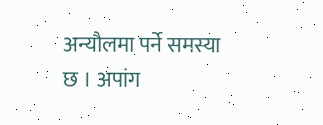अन्यौलमा पर्ने समस्या छ । अपांग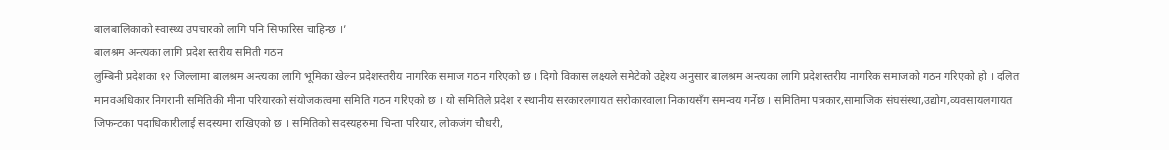बालबालिकाको स्वास्थ्य उपचारको लागि पनि सिफारिस चाहिन्छ ।’
बालश्रम अन्त्यका लागि प्रदेश स्तरीय समिती गठन
लुम्बिनी प्रदेशका १२ जिल्लामा बालश्रम अन्त्यका लागि भूमिका खेल्न प्रदेशस्तरीय नागरिक समाज गठन गरिएको छ । दिगो विकास लक्ष्यले समेटेको उद्देश्य अनुसार बालश्रम अन्त्यका लागि प्रदेशस्तरीय नागरिक समाजको गठन गरिएको हो । दलित मानवअधिकार निगरानी समितिकी मीना परियारको संयोजकत्वमा समिति गठन गरिएको छ । यो समितिले प्रदेश र स्थानीय सरकारलगायत सरोकारवाला निकायसँग समन्वय गर्नेछ । समितिमा पत्रकार,सामाजिक संघसंस्था,उद्योग,व्यवसायलगायत जिफन्टका पदाधिकारीलाई सदस्यमा राखिएको छ । समितिको सदस्यहरुमा चिन्ता परियार, लोकजंग चौधरी,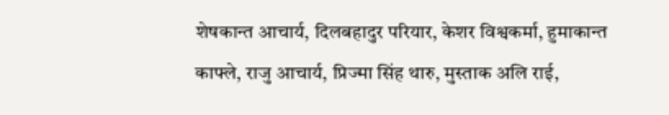शेषकान्त आचार्य, दिलबहादुर परियार, केशर विश्वकर्मा, हुमाकान्त काफ्ले, राजु आचार्य, प्रिज्मा सिंह थारु, मुस्ताक अलि राई,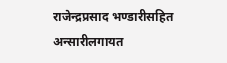राजेन्द्रप्रसाद भण्डारीसहित अन्सारीलगायत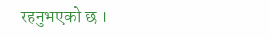रहनुभएको छ ।